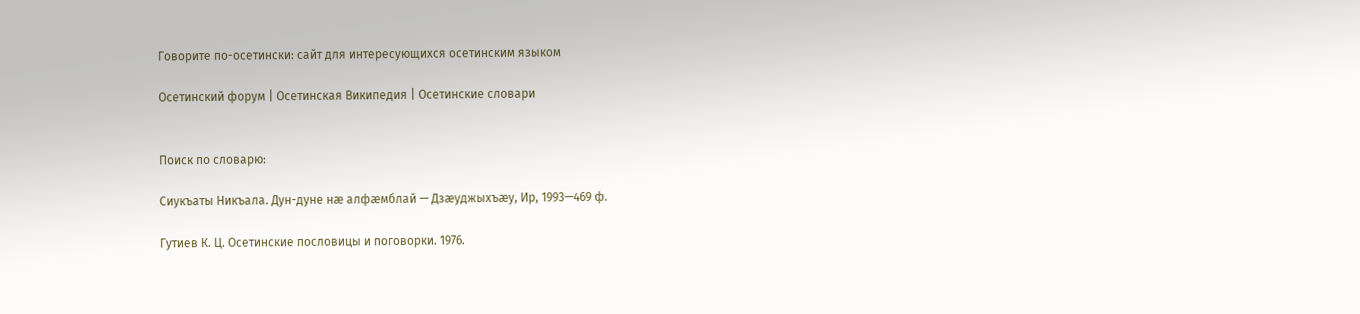Говорите по-осетински: сайт для интересующихся осетинским языком

Осетинский форум | Осетинская Википедия | Осетинские словари


Поиск по словарю:

Сиукъаты Никъала. Дун-дуне нæ алфæмблай — Дзæуджыхъæу, Ир, 1993—469 ф.

Гутиев К. Ц. Осетинские пословицы и поговорки. 1976.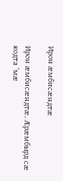Ирон æмбисæндтæ

Ирон æмбисæндтæ. Æрæмбырд сæ кодта ’мæ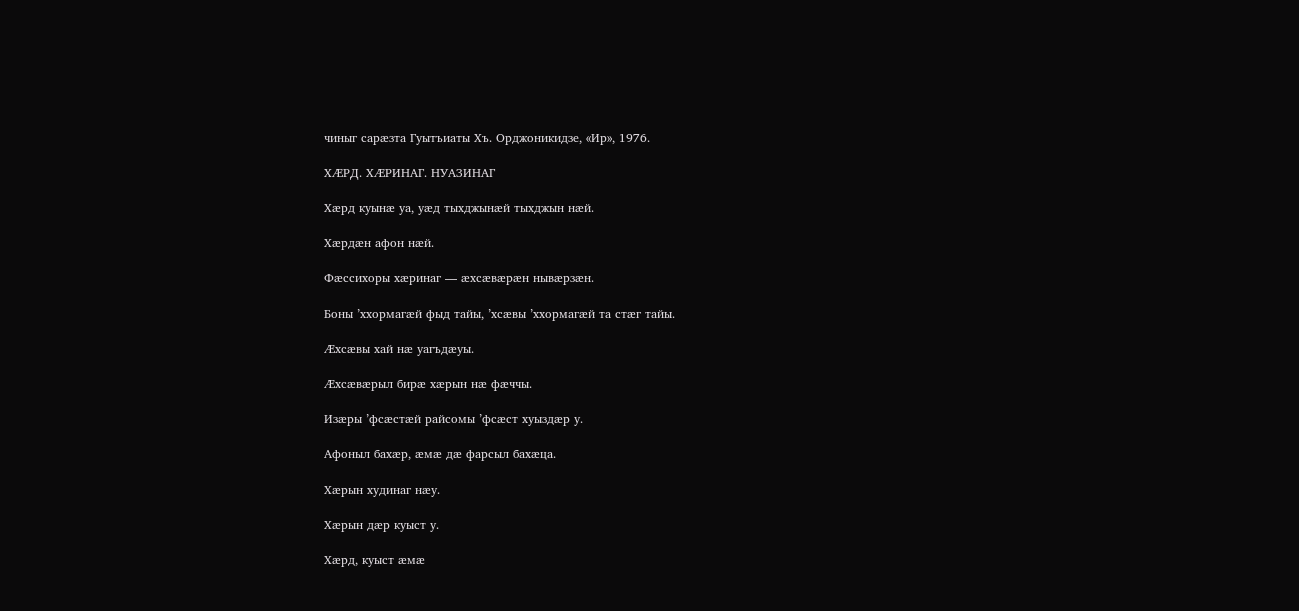чиныг сарæзта Гуытъиаты Хъ. Орджоникидзе, «Ир», 1976.

ХÆРД. ХÆРИНАГ. НУАЗИНАГ

Хæрд куынæ уа, уæд тыхджынæй тыхджын нæй.

Хæрдæн афон нæй.

Фæссихоры хæринаг — æхсæвæрæн нывæрзæн.

Боны ’ххормагæй фыд тайы, ’хсæвы ’ххормагæй та стæг тайы.

Æхсæвы хай нæ уагъдæуы.

Æхсæвæрыл бирæ хæрын нæ фæччы.

Изæры ’фсæстæй райсомы ’фсæст хуыздæр у.

Афоныл бахæр, æмæ дæ фарсыл бахæца.

Хæрын худинаг нæу.

Хæрын дæр куыст у.

Хæрд, куыст æмæ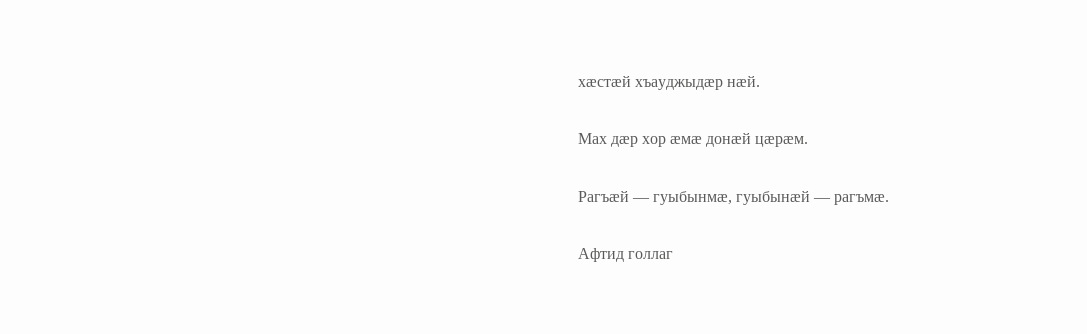хæстæй хъауджыдæр нæй.

Мах дæр хор æмæ донæй цæрæм.

Рагъæй — гуыбынмæ, гуыбынæй — рагъмæ.

Афтид голлаг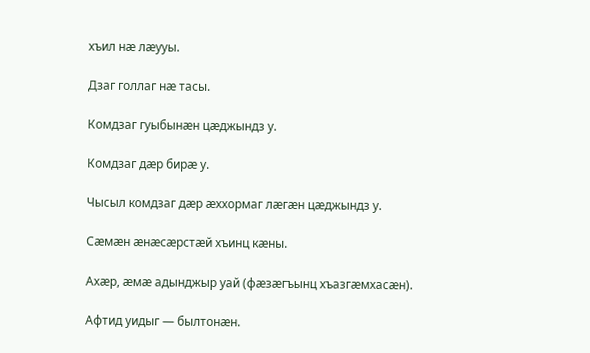хъил нæ лæууы.

Дзаг голлаг нæ тасы.

Комдзаг гуыбынæн цæджындз у.

Комдзаг дæр бирæ у.

Чысыл комдзаг дæр æххормаг лæгæн цæджындз у.

Сæмæн æнæсæрстæй хъинц кæны.

Ахæр, æмæ адынджыр уай (фæзæгъынц хъазгæмхасæн).

Афтид уидыг — былтонæн.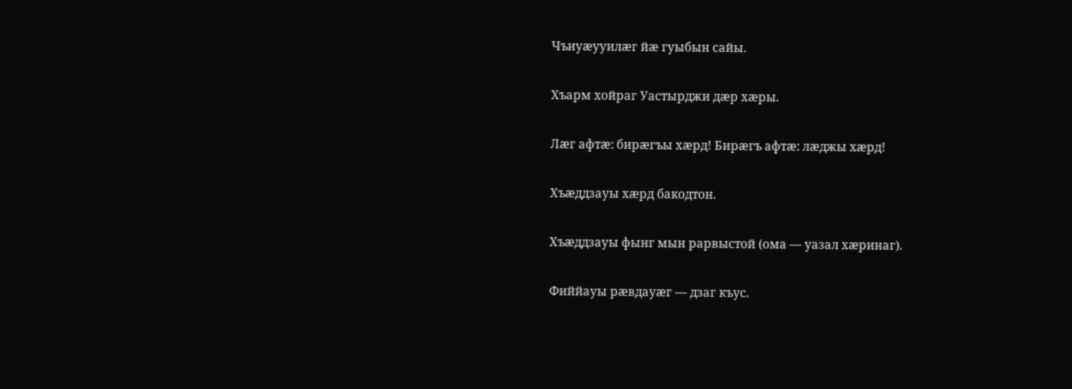Чъиуæууилæг йæ гуыбын сайы.

Хъарм хойраг Уастырджи дæр хæры.

Лæг афтæ: бирæгъы хæрд! Бирæгъ афтæ: лæджы хæрд!

Хъæддзауы хæрд бакодтон.

Хъæддзауы фынг мын рарвыстой (ома — уазал хæринаг).

Фиййауы рæвдауæг — дзаг къус.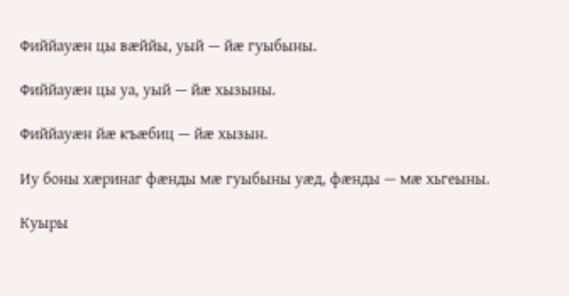Фиййауæн цы вæййы, уый — йæ гуыбыны.

Фиййауæн цы уа, уый — йæ хызыны.

Фиййауæн йæ къæбиц — йæ хызын.

Иу боны хæринаг фæнды мæ гуыбыны уæд, фæнды — мæ хьгеыны.

Куыры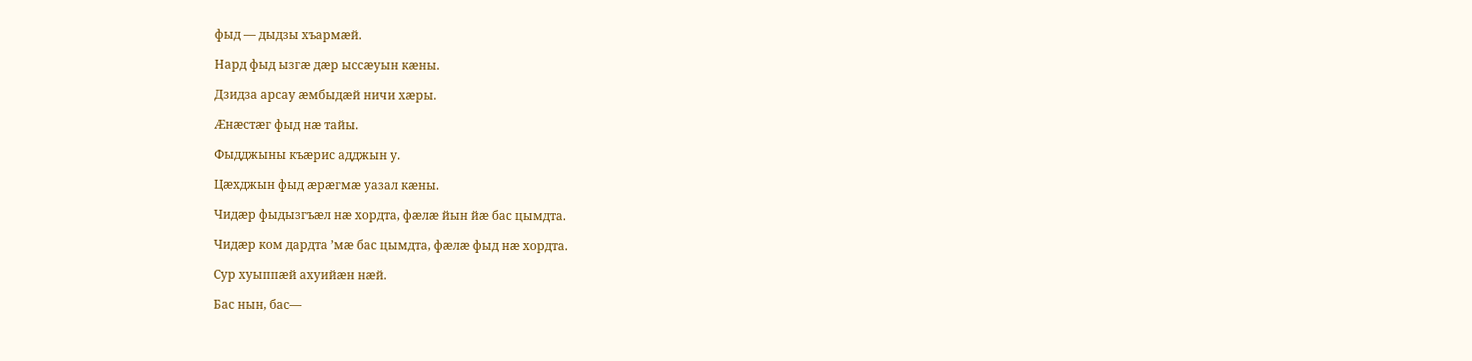фыд — дыдзы хъармæй.

Нард фыд ызгæ дæр ыссæуын кæны.

Дзидза арсау æмбыдæй ничи хæры.

Æнæстæг фыд нæ тайы.

Фыдджыны къæрис адджын у.

Цæхджын фыд æрæгмæ уазал кæны.

Чидæр фыдызгъæл нæ хордта, фæлæ йын йæ бас цымдта.

Чидæр ком дардта ’мæ бас цымдта, фæлæ фыд нæ хордта.

Сур хуыппæй ахуийæн нæй.

Бас нын, бас—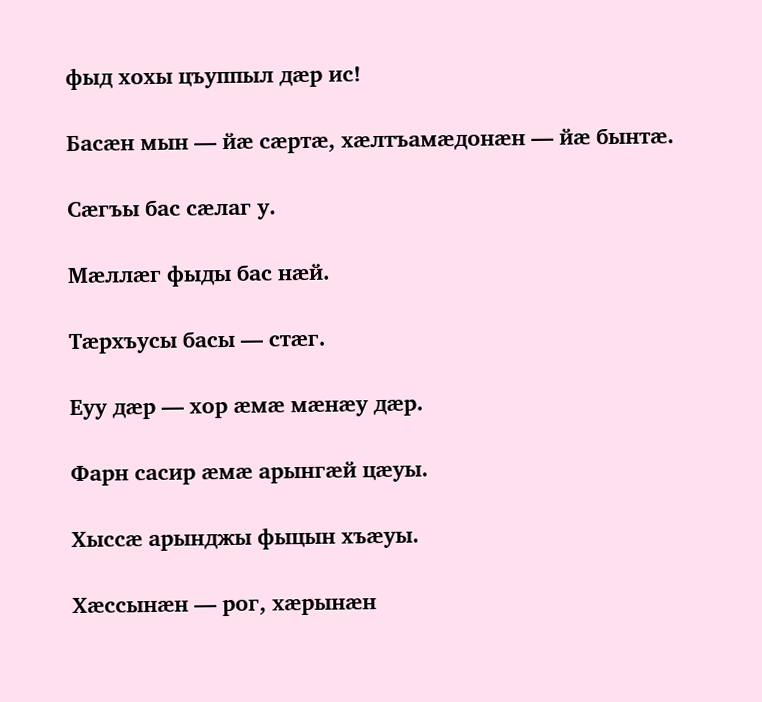фыд хохы цъуппыл дæр ис!

Басæн мын — йæ сæртæ, хæлтъамæдонæн — йæ бынтæ.

Сæгъы бас сæлаг у.

Мæллæг фыды бас нæй.

Тæрхъусы басы — стæг.

Еуу дæр — хор æмæ мæнæу дæр.

Фарн сасир æмæ арынгæй цæуы.

Хыссæ арынджы фыцын хъæуы.

Хæссынæн — рог, хæрынæн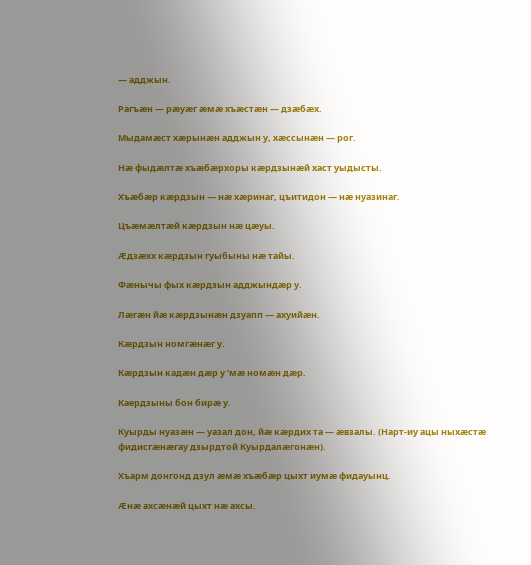— адджын.

Рагъæн — рæуæг æмæ хъæстæн — дзæбæх.

Мыдамæст хæрынæн адджын у, хæссынæн — рог.

Нæ фыдæлтæ хъæбæрхоры кæрдзынæй хаст уыдысты.

Хъæбæр кæрдзын — нæ хæринаг, цъитидон — нæ нуазинаг.

Цъæмæлтæй кæрдзын нæ цæуы.

Æдзæхх кæрдзын гуыбыны нæ тайы.

Фæнычы фых кæрдзын адджындæр у.

Лæгæн йæ кæрдзынæн дзуапп — ахуийæн.

Кæрдзын номгæнæг у.

Кæрдзын кадæн дæр у ’мæ номæн дæр.

Каердзыны бон бирæ у.

Куырды нуазæн — уазал дон, йæ кæрдих та — æвзалы. (Нарт-иу ацы ныхæстæ фидисгæнæгау дзырдтой Куырдалæгонæн).

Хъарм донгонд дзул æмæ хъæбæр цыхт иумæ фидауынц.

Æнæ ахсæнæй цыхт нæ ахсы.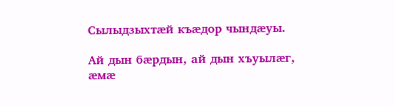Сылыдзыхтæй къæдор чындæуы.

Ай дын бæрдын, ай дын хъуылæг, æмæ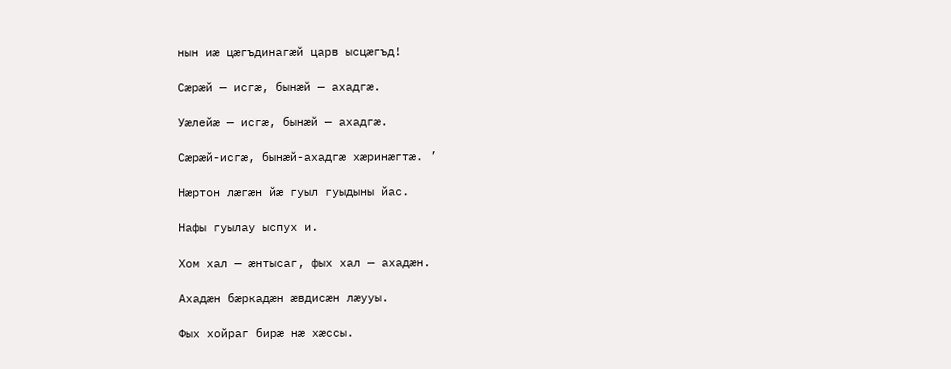нын иæ цæгъдинагæй царв ысцæгъд!

Сæрæй — исгæ, бынæй — ахадгæ.

Уæлейæ — исгæ, бынæй — ахадгæ.

Сæрæй-исгæ, бынæй-ахадгæ хæринæгтæ. ’

Нæртон лæгæн йæ гуыл гуыдыны йас.

Нафы гуылау ыспух и.

Хом хал — æнтысаг, фых хал — ахадæн.

Ахадæн бæркадæн æвдисæн лæууы.

Фых хойраг бирæ нæ хæссы.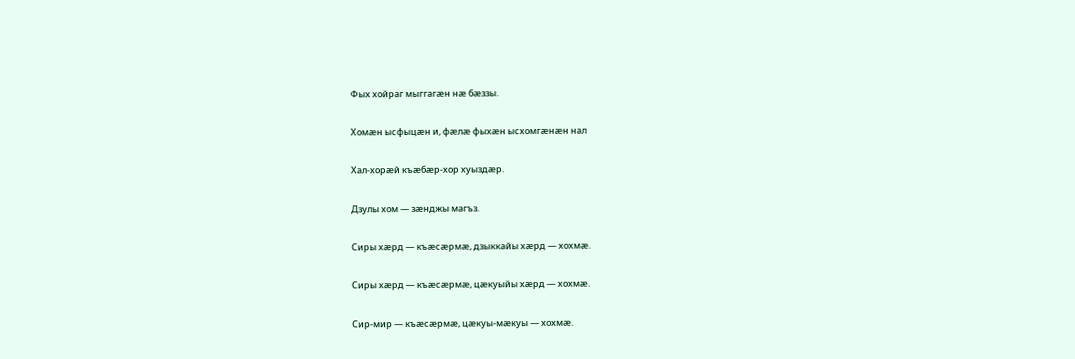Фых хойраг мыггагæн нæ бæззы.

Хомæн ысфыцæн и, фæлæ фыхæн ысхомгæнæн нал

Хал-хорæй къæбæр-хор хуыздæр.

Дзулы хом — зæнджы магъз.

Сиры хæрд — къæсæрмæ, дзыккайы хæрд — хохмæ.

Сиры хæрд — къæсæрмæ, цæкуыйы хæрд — хохмæ.

Сир-мир — къæсæрмæ, цæкуы-мæкуы — хохмæ.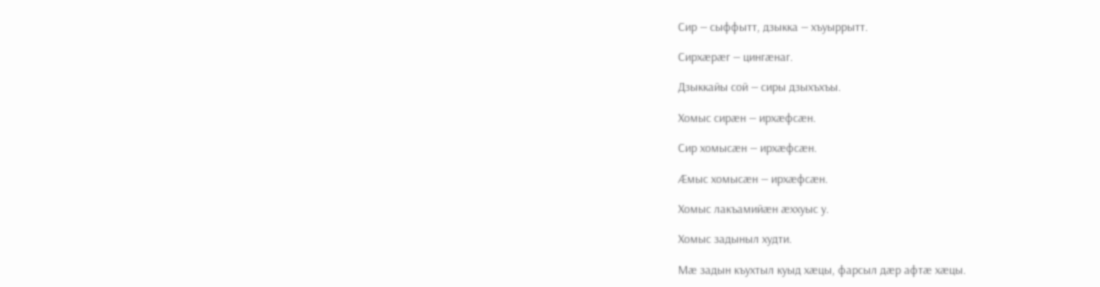Сир — сыффытт, дзыкка — хъуыррытт.

Сирхæрæг — цингæнаг.

Дзыккайы сой — сиры дзыхъхъы.

Хомыс сирæн — ирхæфсæн.

Сир хомысæн — ирхæфсæн.

Æмыс хомысæн — ирхæфсæн.

Хомыс лакъамийæн æххуыс у.

Хомыс задыныл худти.

Мæ задын къухтыл куыд хæцы, фарсыл дæр афтæ хæцы.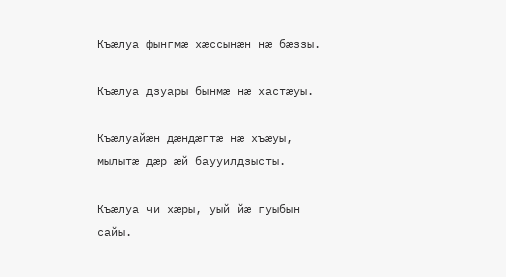Къæлуа фынгмæ хæссынæн нæ бæззы.

Къæлуа дзуары бынмæ нæ хастæуы.

Къæлуайæн дæндæгтæ нæ хъæуы, мылытæ дæр æй баууилдзысты.

Къæлуа чи хæры, уый йæ гуыбын сайы.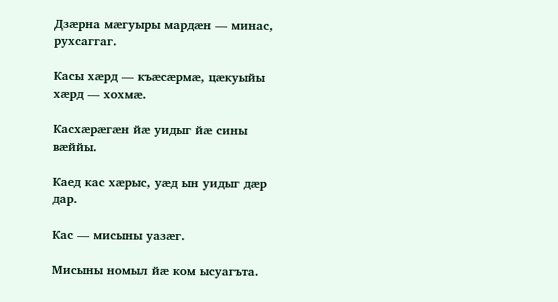Дзæрна мæгуыры мардæн — минас, рухсаггаг.

Касы хæрд — къæсæрмæ, цæкуыйы хæрд — хохмæ.

Касхæрæгæн йæ уидыг йæ сины вæййы.

Каед кас хæрыс, уæд ын уидыг дæр дар.

Кас — мисыны уазæг.

Мисыны номыл йæ ком ысуагъта.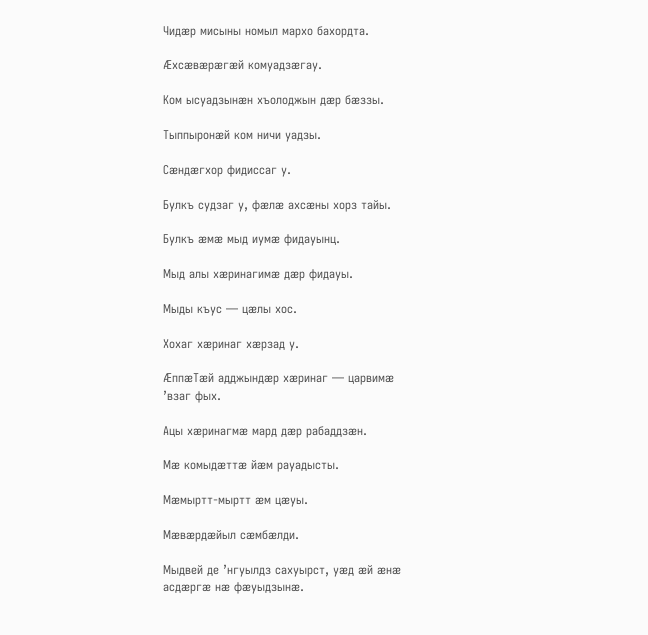Чидæр мисыны номыл мархо бахордта.

Æхсæвæрæгæй комуадзæгау.

Ком ысуадзынæн хъолоджын дæр бæззы.

Тыппыронæй ком ничи уадзы.

Сæндæгхор фидиссаг у.

Булкъ судзаг у, фæлæ ахсæны хорз тайы.

Булкъ æмæ мыд иумæ фидауынц.

Мыд алы хæринагимæ дæр фидауы.

Мыды къус — цæлы хос.

Хохаг хæринаг хæрзад у.

ÆппæТæй адджындæр хæринаг — царвимæ ’взаг фых.

Ацы хæринагмæ мард дæр рабаддзæн.

Мæ комыдæттæ йæм рауадысты.

Мæмыртт-мыртт æм цæуы.

Мæвæрдæйыл сæмбæлди.

Мыдвей де ’нгуылдз сахуырст, уæд æй æнæ асдæргæ нæ фæуыдзынæ.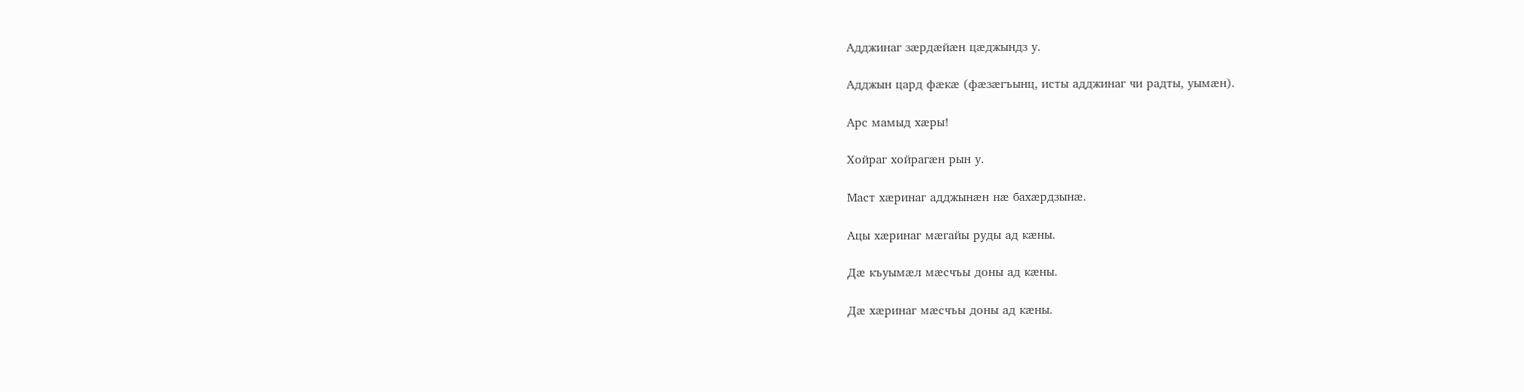Адджинаг зæрдæйæн цæджындз у.

Адджын цард фæкæ (фæзæгъынц, исты адджинаг чи радты, уымæн).

Арс мамыд хæры!

Хойраг хойрагæн рын у.

Маст хæринаг адджынæн нæ бахæрдзынæ.

Ацы хæринаг мæгайы руды ад кæны.

Дæ къуымæл мæсчъы доны ад кæны.

Дæ хæринаг мæсчъы доны ад кæны.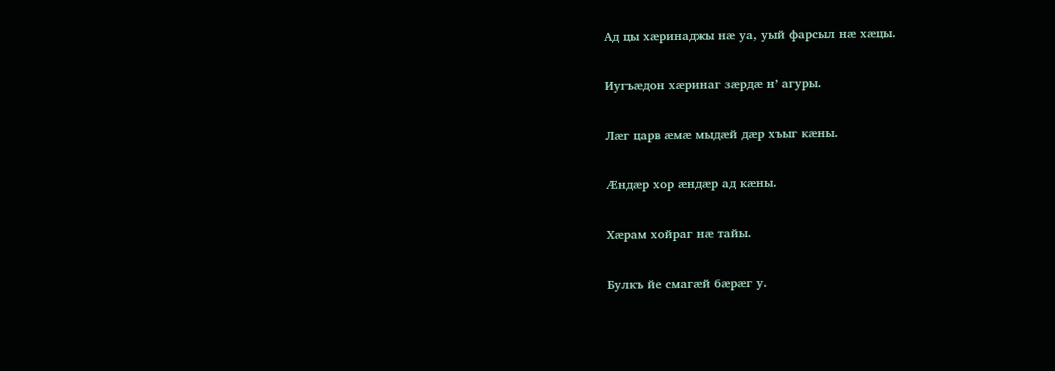Ад цы хæринаджы нæ уа, уый фарсыл нæ хæцы.

Иугъæдон хæринаг зæрдæ н’ агуры.

Лæг царв æмæ мыдæй дæр хъыг кæны.

Æндæр хор æндæр ад кæны.

Хæрам хойраг нæ тайы.

Булкъ йе смагæй бæрæг у.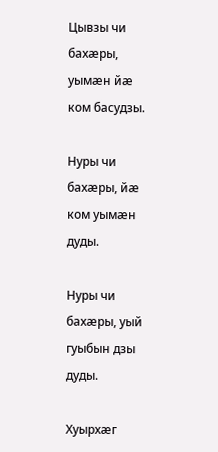Цывзы чи бахæры, уымæн йæ ком басудзы.

Нуры чи бахæры, йæ ком уымæн дуды.

Нуры чи бахæры, уый гуыбын дзы дуды.

Хуырхæг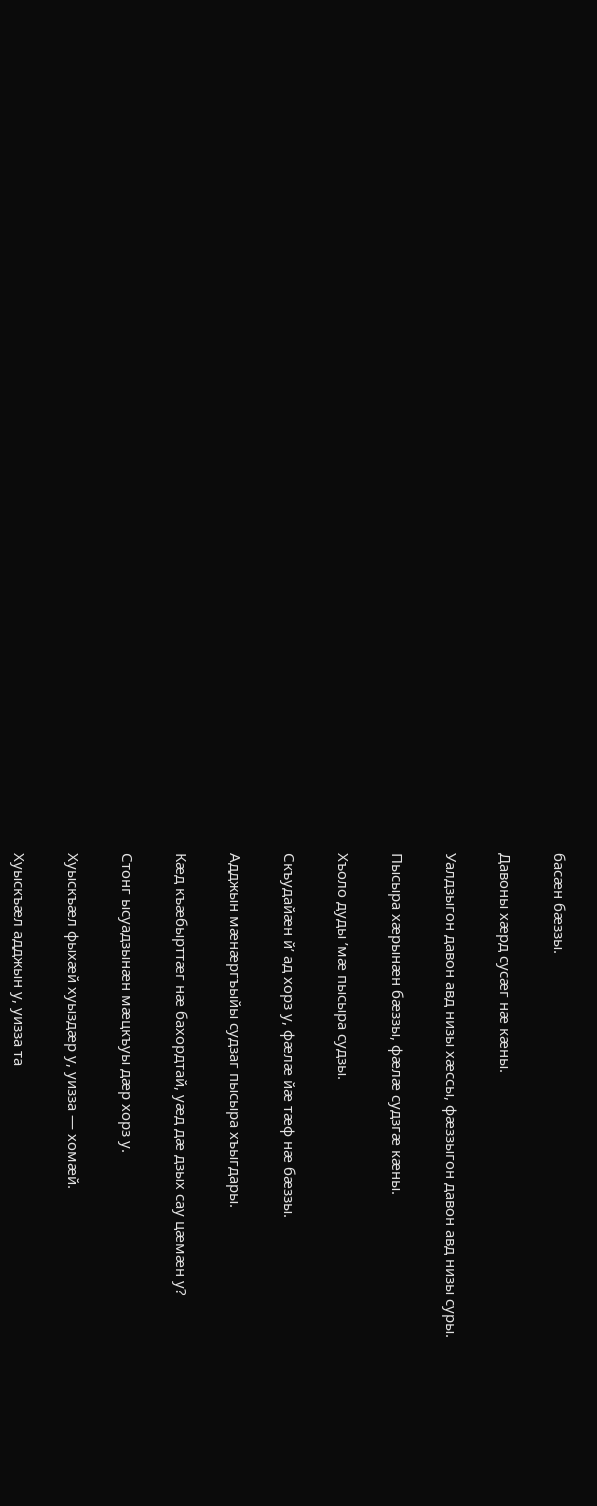басæн бæззы.

Давоны хæрд сусæг нæ кæны.

Уалдзыгон давон авд низы хæссы, фæззыгон давон авд низы суры.

Пысыра хæрынæн бæззы, фæлæ судзгæ кæны.

Хъоло дуды ’мæ пысыра судзы.

Скъудайæн й’ ад хорз у, фæлæ йæ тæф нæ бæззы.

Адджын мæнæргъыйы судзаг пысыра хъыгдары.

Кæд къæбырттæг нæ бахордтай, уæд дæ дзых сау цæмæн у?

Стонг ысуадзынæн мæцкъуы дæр хорз у.

Хуыскъæл фыхæй хуыздæр у, уизза — хомæй.

Хуыскъæл адджын у, уизза та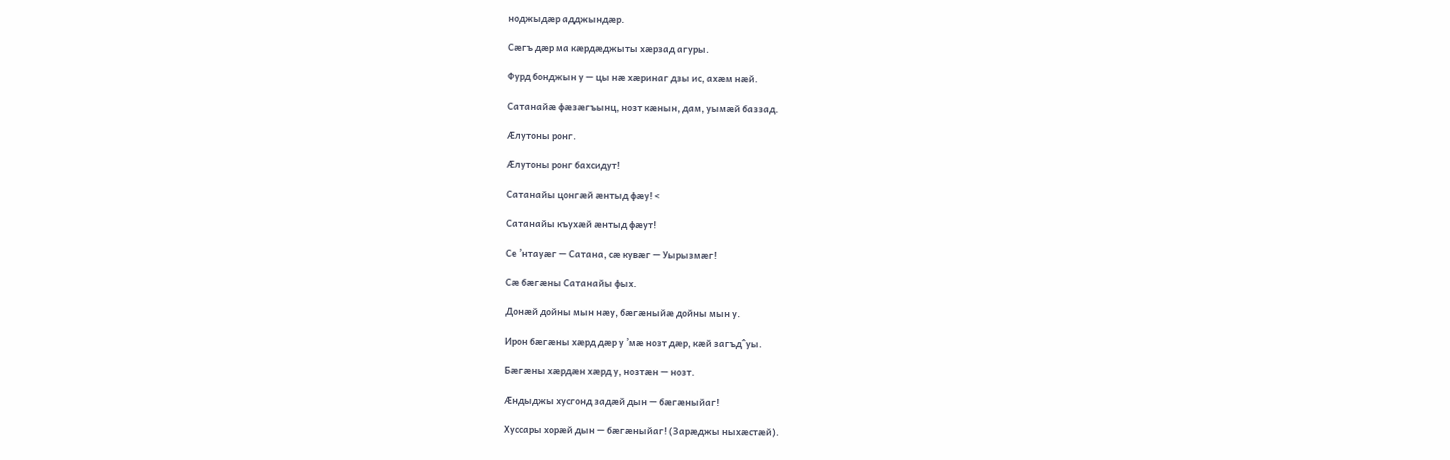ноджыдæр адджындæр.

Сæгъ дæр ма кæрдæджыты хæрзад агуры.

Фурд бонджын у — цы нæ хæринаг дзы ис, ахæм нæй.

Сатанайæ фæзæгъынц, нозт кæнын, дам, уымæй баззад.

Æлутоны ронг.

Æлутоны ронг бахсидут!

Сатанайы цонгæй æнтыд фæу! <

Сатанайы къухæй æнтыд фæут!

Се ’нтауæг — Сатана, сæ кувæг — Уырызмæг!

Сæ бæгæны Сатанайы фых.

Донæй дойны мын нæу, бæгæныйæ дойны мын у.

Ирон бæгæны хæрд дæр у ’мæ нозт дæр, кæй загъд^уы.

Бæгæны хæрдæн хæрд у, нозтæн — нозт.

Æндыджы хусгонд задæй дын — бæгæныйаг!

Хуссары хорæй дын — бæгæныйаг! (Зарæджы ныхæстæй).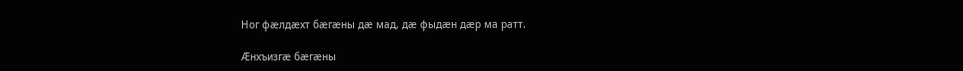Ног фæлдæхт бæгæны дæ мад, дæ фыдæн дæр ма ратт.

Æнхъизгæ бæгæны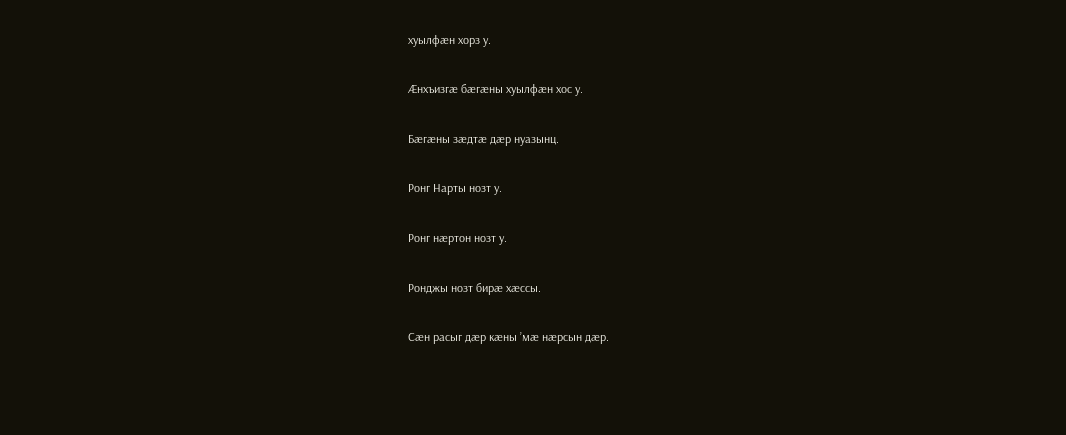хуылфæн хорз у.

Æнхъизгæ бæгæны хуылфæн хос у.

Бæгæны зæдтæ дæр нуазынц.

Ронг Нарты нозт у.

Ронг нæртон нозт у.

Ронджы нозт бирæ хæссы.

Сæн расыг дæр кæны ’мæ нæрсын дæр.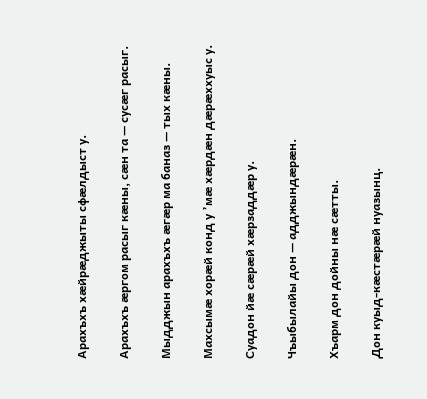Арахъхъ хæйрæджыты сфæлдыст у.

Арахъхъ æргом расыг кæны, сæн та — сусæг расыг.

Мыдджын арахъхъ æгæр ма баназ — тых кæны.

Махсымæ хорæй конд у ’мæ хæрдæн дæрæххуыс у.

Суадон йæ сæрæй хæрзаддæр у.

Чъыбылайы дон — адджындæрæн.

Хъарм дон дойны нæ сæтты.

Дон куыд-кæстæрæй нуазынц.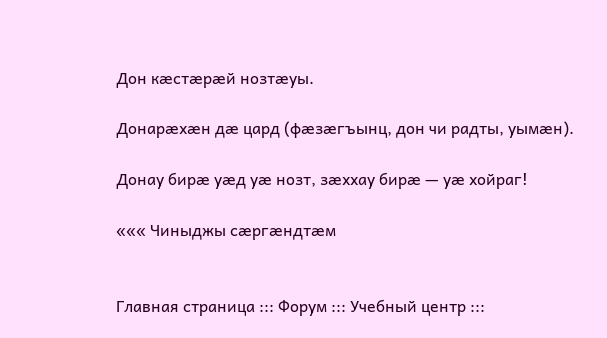Дон кæстæрæй нозтæуы.

Донарæхæн дæ цард (фæзæгъынц, дон чи радты, уымæн).

Донау бирæ уæд уæ нозт, зæххау бирæ — уæ хойраг!

««« Чиныджы сæргæндтæм


Главная страница ::: Форум ::: Учебный центр :::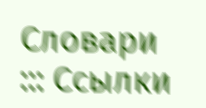Словари ::: Ссылки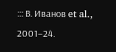::: В. Иванов et al., 2001–24.